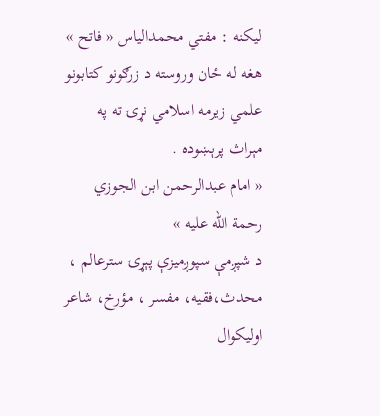ليکنه : مفتي محمدالياس « فاتح »
هغه له ځان وروسته د زرګونو کتابونو علمي زیرمه اسلامي نړۍ ته په مېراث پرېښوده .
« امام عبدالرحمن ابن الجوزي رحمة الله عليه »
د شپږمې سپوږمیزې پېړۍ سترعالم ، محدث،فقيه، مفسر ، مؤرخ، شاعر اوليکوال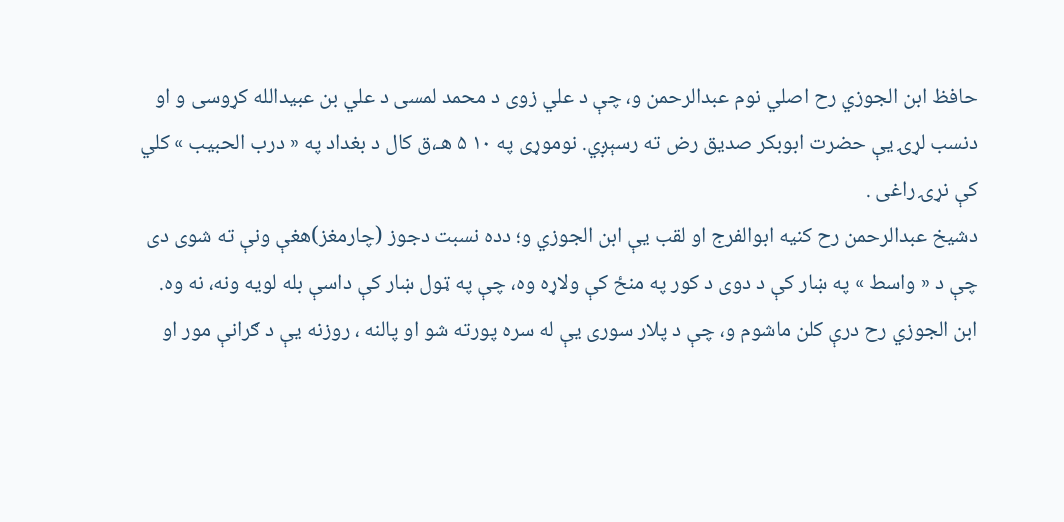حافظ ابن الجوزي رح اصلي نوم عبدالرحمن و، چې د علي زوی د محمد لمسی د علي بن عبیدالله کړوسی و او دنسب لړۍ يې حضرت ابوبکر صديق رض ته رسېږي. نوموړی په ۱۰ ۵ هـ،ق کال د بغداد په « درب الحبیب » کلي کې نړۍ راغی .
دشيخ عبدالرحمن رح کنيه ابوالفرج او لقب يې ابن الجوزي و؛ دده نسبت دجوز (چارمغز)هغې ونې ته شوی دی چې د « واسط » په ښار کې د دوی د کور په منځ کې ولاړه وه، چې په ټول ښار کې داسې بله لويه ونه، نه وه. ابن الجوزي رح درې کلن ماشوم و، چې د پلار سوری يې له سره پورته شو او پالنه ، روزنه يې د ګرانې مور او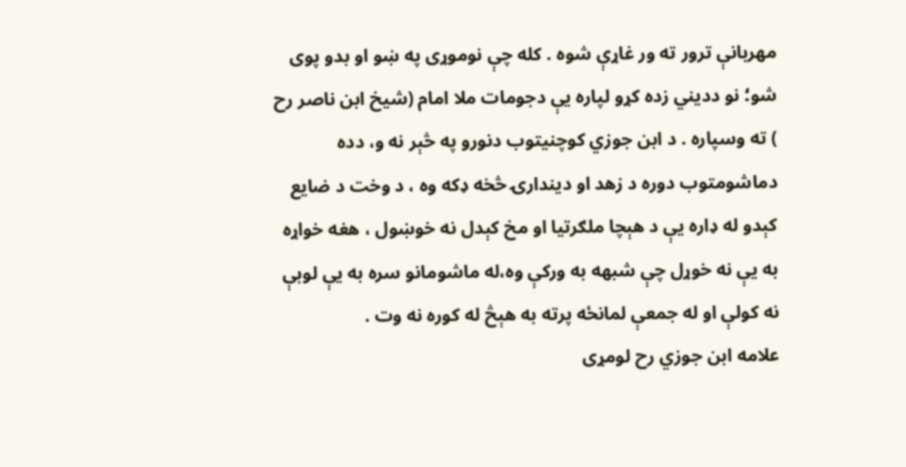مهربانې ترور ته ور غاړې شوه . کله چې نوموړی په ښو او بدو پوی شو؛ نو دديني زده کړو لپاره يې دجومات ملا امام (شيخ ابن ناصر رح ) ته وسپاره . د ابن جوزي کوچنيتوب دنورو په څېر نه و، دده دماشومتوب دوره د زهد او ديندارۍ څخه ډکه وه ، د وخت د ضايع کېدو له ډاره يې د هېچا ملګرتيا او مخ کېدل نه خوښول ، هغه خواړه به يې نه خوړل چې شبهه به ورکې وه،له ماشومانو سره به يې لوبې نه کولې او له جمعې لمانځه پرته به هېڅ له کوره نه وت .
علامه ابن جوزي رح لومړی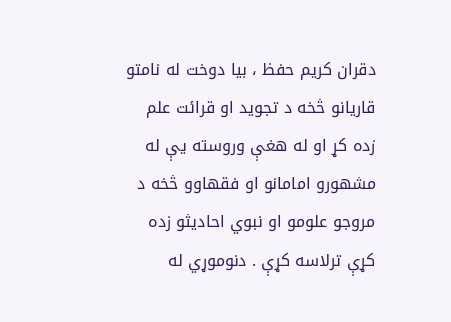دقران کريم حفظ ، بيا دوخت له نامتو قاريانو څخه د تجويد او قرائت علم زده کړ او له هغې وروسته يې له مشهورو امامانو او فقهاوو څخه د مروجو علومو او نبوي احاديثو زده کړې ترلاسه کړې . دنوموړي له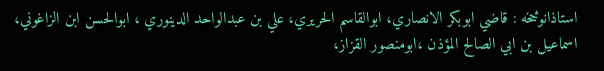استاذانوڅخه : قاضي ابوبکر الانصاري، ابوالقاسم الحریري، علي بن عبدالواحد الدینوري ، ابوالحسن ابن الزاغوني، اسماعیل بن ابي الصالح المؤذن ،ابومنصور القزاز،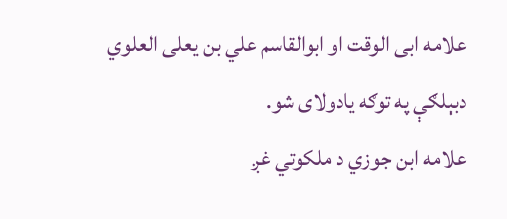علامه ابی الوقت او ابوالقاسم علي بن یعلی العلوي دبېلګې په توګه يادولای شو.
علامه ابن جوزي د ملکوتي غږ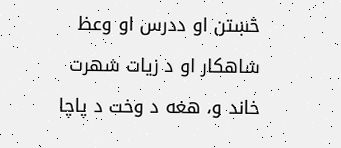څښتن او ددرس او وعظ شاهکار او د زيات شهرت خاند و، هغه د وخت د پاچا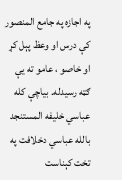په اجازه په جامع المنصور کې درس او وعظ پېل کړ او خاصو ، عامو ته یې ګټه رسیدله. بیاچې کله عباسي خليفه المستنجد بالله عباسي دخلافت په تخت کېناست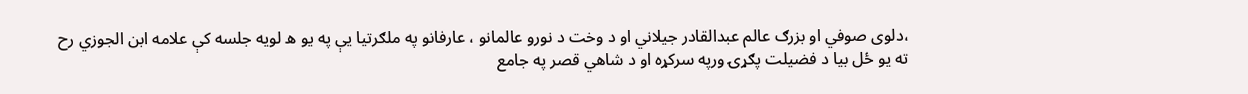،دلوی صوفي او بزرګ عالم عبدالقادر جیلاني او د وخت د نورو عالمانو ، عارفانو په ملګرتيا يې په یو ه لويه جلسه کې علامه ابن الجوزي رح ته يو ځل بيا د فضیلت پګړۍ ورپه سرکړه او د شاهي قصر په جامع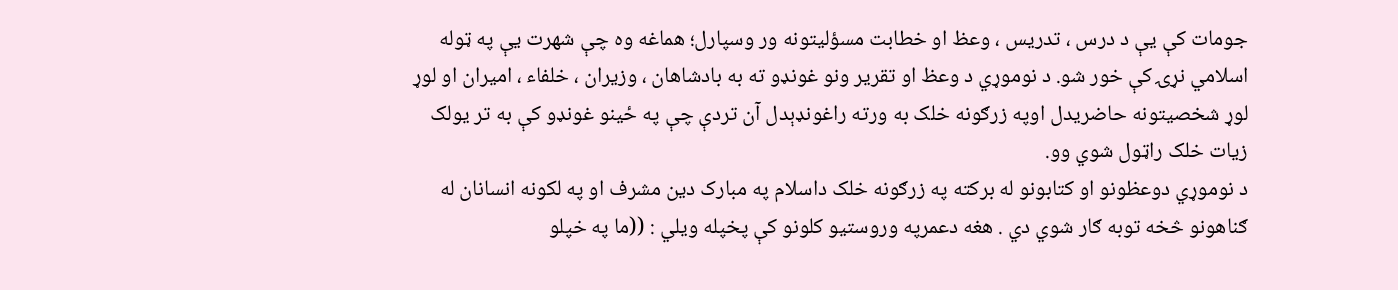جومات کې يې د درس ، تدریس ، وعظ او خطابت مسؤليتونه ور وسپارل؛ هماغه وه چې شهرت يې په ټوله اسلامي نړۍ کې خور شو. د نوموړي د وعظ او تقرير ونو غونډو ته به بادشاهان ، وزیران ، خلفاء ، امیران او لوړ لوړ شخصيتونه حاضريدل اوپه زرګونه خلک به ورته راغونډېدل آن تردې چې په ځينو غونډو کې به تر یولک زيات خلک راټول شوي وو.
د نوموړي دوعظونو او کتابونو له برکته په زرګونه خلک داسلام په مبارک دين مشرف او په لکونه انسانان له ګناهونو څخه توبه ګار شوي دي . هغه دعمرپه وروستيو کلونو کې پخپله ويلي : ((ما په خپلو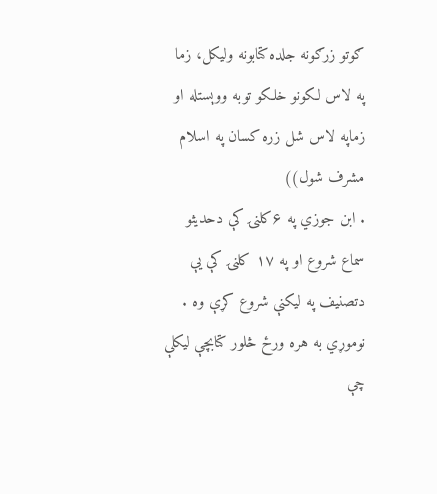ګوتو زرګونه جلده کتابونه وليکل، زما په لاس لکونو خلکو توبه ووېستله او زماپه لاس شل زره کسان په اسلام مشرف شول))
. ابن جوزي په ۶کلنۍ کې دحديثو سماع شروع او په ۱۷ کلنۍ کې يې دتصنيف په ليکنې شروع کړې وه . نوموړي به هره ورځ څلور کتابچې لیکلې چې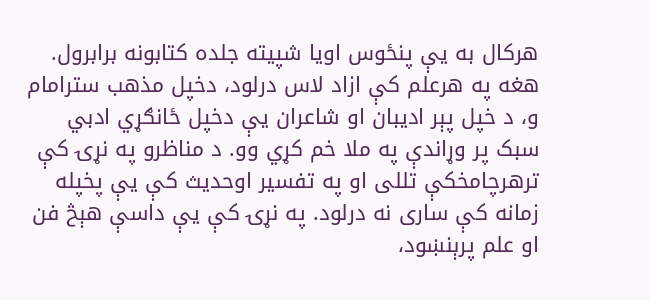هرکال به یې پنځوس اویا شپیته جلده کتابونه برابرول. هغه په هرعلم کې ازاد لاس درلود، دخپل مذهب سترامام و، د خپل پېر اديبان او شاعران يې دخپل ځانګړي ادبي سبک پر وړاندې په ملا خم کړي وو. د مناظرو په نړۍ کې ترهرچامخکې تللی او په تفسیر اوحدیث کې یې پخپله زمانه کې ساری نه درلود. په نړۍ کې يې داسې هېڅ فن او علم پرېنښود،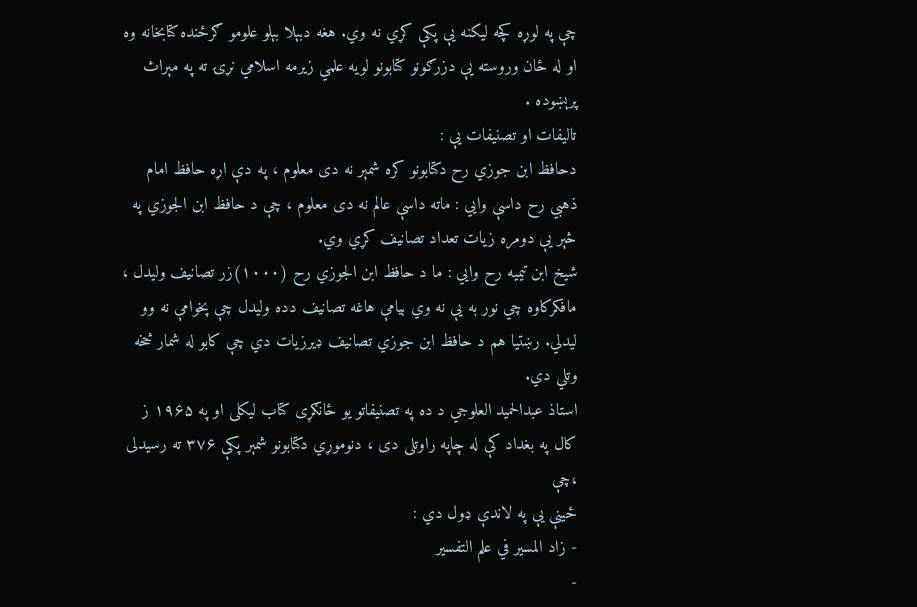چې په لوړه کچه لیکنه يې پکې کړي نه وي. هغه دبېلا بېلو علومو ګرځنده کتابخانه وه او له ځان وروسته يې دزرګونو کتابونو لويه علمي زیرمه اسلامي نړۍ ته په مېراث پرېښوده .
تالیفات او تصنیفات يې :
دحافظ ابن جوزي رح دکتابونو کره شمېر نه دی معلوم ، په دې اړه حافظ امام ذهبي رح داسې وایي : ماته داسې عالم نه دی معلوم ، چې د حافظ ابن الجوزي په څېر يې دومره زیات تعداد تصانیف کړي وي.
شيخ ابن تیمیه رح وايي : ما د حافظ ابن الجوزي رح (۱۰۰۰)زر تصانیف ولیدل ، مافکرکاوه چي نور به یې نه وي بیامې هاغه تصانیف دده ولیدل چې پخوامې نه وو لیدلي. رښتیا هم د حافظ ابن جوزي تصانیف ډيرزیات دي چې کابو له شمار څخه وتلي دي.
استاذ عبدالحمید العلوجي د ده په تصنيفاتو يو ځانګړی کتاب ليکلی او په ۱۹۶۵ ز کال په بغداد کې له چاپه راوتلی دی ، دنوموړي دکتابونو شمېر پکې ۳۷۶ ته رسيدلی ،چې
ځينې يې په لاندې ډول دي :
- زاد المسير في علم التفسير
-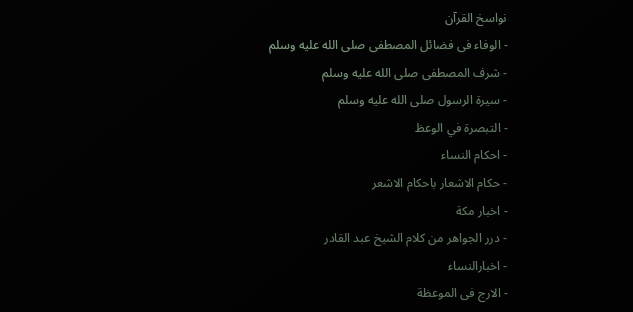نواسخ القرآن
- الوفاء فی فضائل المصطفی صلی الله علیه وسلم
- شرف المصطفی صلی الله علیه وسلم
- سیرة الرسول صلی الله علیه وسلم
- التبصرة في الوعظ
- احکام النساء
- حکام الاشعار باحکام الاشعر
- اخبار مکة
- درر الجواهر من كلام الشيخ عبد القادر
- اخبارالنساء
- الارج فی الموعظة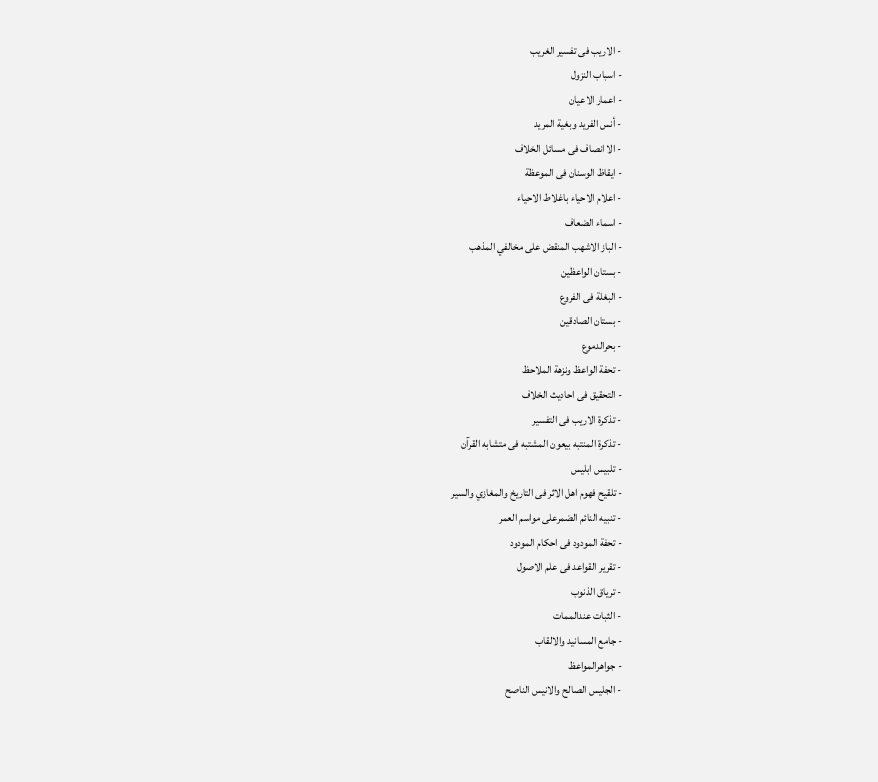- الاریب فی تفسیر الغریب
- اسباب النزول
- اعمار الاعیان
- أنس الفرید وبغیة المرید
- الا انصاف فی مسائل الخلاف
- ایقاظ الوسنان فی الموعظة
- اعلام الاحیاء باغلاط الاحیاء
- اسماء الضعاف
- الباز الاشهب المنقض علی مخالفي المذهب
- بستان الواعظین
- البغلة فی الفروع
- بستان الصادقین
- بحرالدموع
- تحفة الواعظ ونزهة الملاحظ
- التحقیق فی احادیث الخلاف
- تذکرة الاریب فی التفسیر
- تذکرة المنتبه بیعون المشتبه فی متشابه القرآن
- تلبیس ابلیس
- تلقیح فهوم اهل الاثر فی التاریخ والمغازي والسیر
- تنبیه النائم الضمرعلی مواسم العمر
- تحفة المودود فی احکام المودود
- تقریر القواعد فی علم الاصول
- تریاق الذنوب
- الثبات عندالممات
- جامع المسانید والالقاب
- جواهرالمواعظ
- الجلیس الصالح والانیس الناصح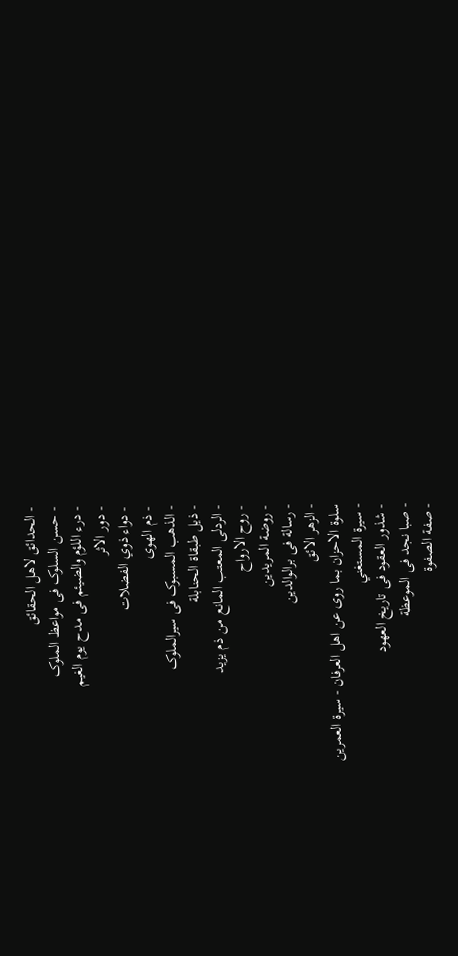- الحدائق لاهل الحقائق
- حسن السلوک فی مواعظ الملوک
- درء اللؤم والضیئم فی مدح یوم الغیم
- دور الاثر
- دواء ذوي الفضلات
- ذم الهوی
- الذهب المسبوک فی سیرالملوک
- ذیل طبقاة الحنابلة
- الردلی المعتب المانع من ذم یزید
- روح الارواح
- روضة المریدین
- رسالة فی برالوالدین
- الزهر الائق
سلوة الاحزان بما روی عن اهل العرفان - سیرة العمرین
- سیرة المستغني
- شذور العقود فی تاریخ العهود
- صبا نجد فی الموعظة
- صفة الصفوة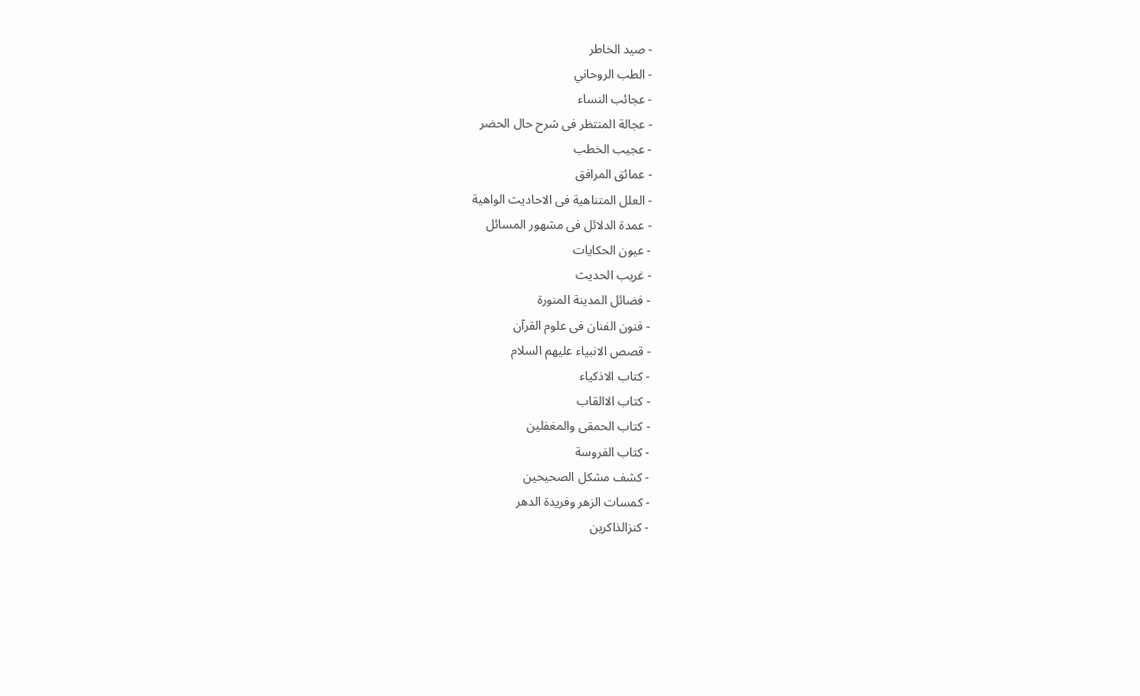- صید الخاطر
- الطب الروحاني
- عجائب النساء
- عجالة المنتظر فی شرح حال الحضر
- عجیب الخطب
- عمائق المرافق
- العلل المتناهیة فی الاحادیث الواهیة
- عمدة الدلائل فی مشهور المسائل
- عیون الحکایات
- غریب الحدیث
- فضائل المدینة المنورة
- فنون الفنان فی علوم القرآن
- قصص الانبیاء علیهم السلام
- کتاب الاذکیاء
- کتاب الاالقاب
- کتاب الحمقی والمغفلین
- کتاب الفروسة
- کشف مشکل الصحیحین
- کمسات الزهر وفریدة الدهر
- کنزالذاکرین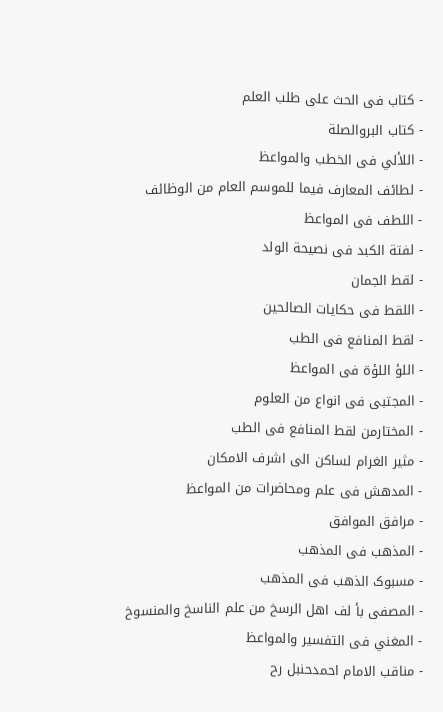- کتاب فی الحث علی طلب العلم
- کتاب البروالصلة
- اللألي فی الخطب والمواعظ
- لطائف المعارف فیما للموسم العام من الوظائف
- اللطف فی المواعظ
- لفتة الکبد فی نصیحة الولد
- لقط الجمان
- اللقط فی حکایات الصالحین
- لقط المنافع فی الطب
- اللؤ اللؤة فی المواعظ
- المجتبی فی انواع من العلوم
- المختارمن لقط المنافع فی الطب
- مثیر الغرام لساکن الی اشرف الامکان
- المدهش فی علم ومحاضرات من المواعظ
- مرافق الموافق
- المذهب فی المذهب
- مسبوک الذهب فی المذهب
- المصفی بأ لف اهل الرسخ من علم الناسخ والمنسوخ
- المغني فی التفسیر والمواعظ
- مناقب الامام احمدحنبل رح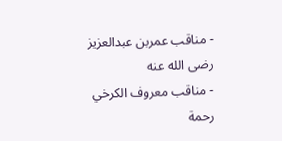- مناقب عمربن عبدالعزیز رضی الله عنه
- مناقب معروف الکرخي رحمة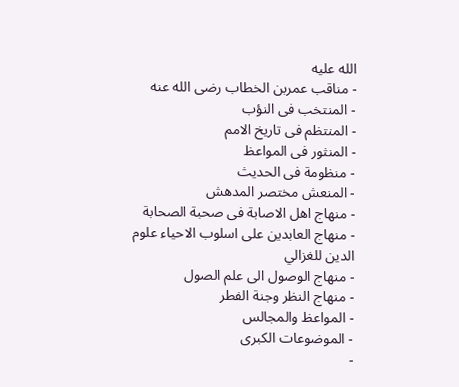الله علیه
- مناقب عمربن الخطاب رضی الله عنه
- المنتخب فی النؤب
- المنتظم فی تاریخ الامم
- المنثور فی المواعظ
- منظومة فی الحدیث
- المنعش مختصر المدهش
- منهاج اهل الاصابة فی صحبة الصحابة
- منهاج العابدین علی اسلوب الاحیاء علوم الدین للغزالي
- منهاج الوصول الی علم الصول
- منهاج النظر وجنة الفطر
- المواعظ والمجالس
- الموضوعات الکبری
-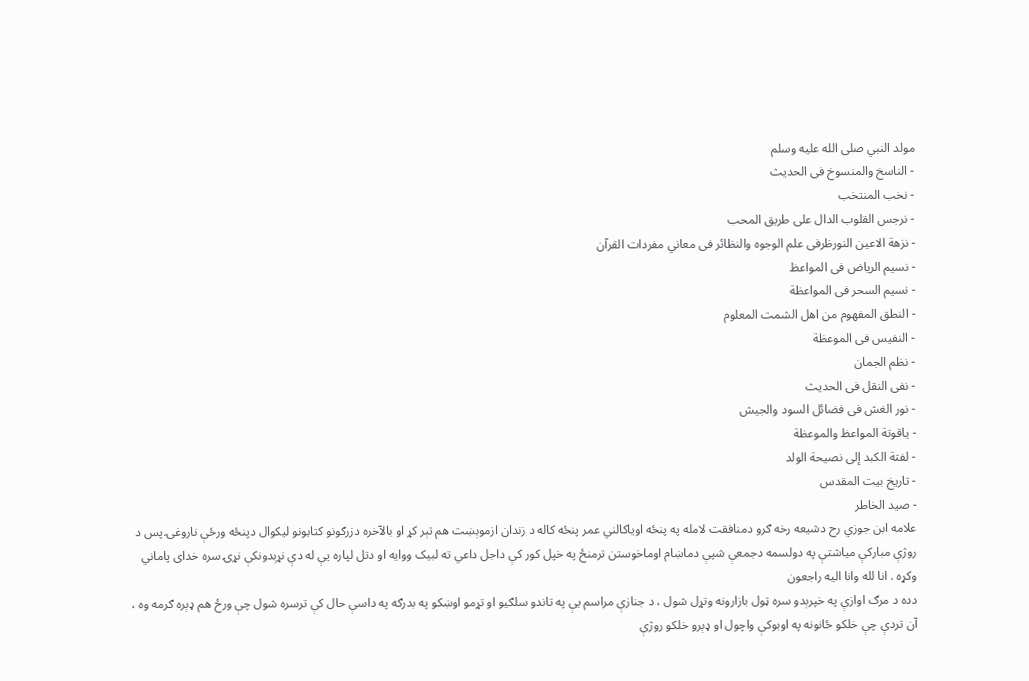مولد النبي صلی الله علیه وسلم
- الناسخ والمنسوخ فی الحدیث
- نخب المنتخب
- نرجس القلوب الدال علی طریق المحب
- نزهة الاعین النورظرفی علم الوجوه والنظائر فی معاني مفردات القرآن
- نسیم الریاض فی المواعظ
- نسیم السحر فی المواعظة
- النطق المفهوم من اهل الشمت المعلوم
- النفیس فی الموعظة
- نظم الجمان
- نفی النقل فی الحدیث
- نور الغش فی فضائل السود والجیش
- یاقوتة المواعظ والموعظة
- لفتة الكبد إلى نصيحة الولد
- تاريخ بيت المقدس
- صيد الخاطر
علامه ابن جوزي رح دشيعه رخه ګرو دمنافقت لامله په پنځه اوياکالني عمر پنځه کاله د زندان ازموېښت هم تېر کړ او بالآخره دزرګونو کتابونو ليکوال دپنځه ورځې ناروغۍ پس د روژې مبارکې مياشتې په دولسمه دجمعې شپې دماښام اوماخوستن ترمنځ په خپل کور کې داجل داعي ته لبيک ووایه او دتل لپاره يې له دې نړېدونکې نړۍ سره خدای پاماني وکړه . انا لله وانا الیه راجعون
دده د مرګ اوازې په خپرېدو سره ټول بازارونه وتړل شول ، د جنازې مراسم يې په تاندو سلګيو او تړمو اوښکو په بدرګه په داسې حال کې ترسره شول چې ورځ هم ډېره ګرمه وه ، آن تردې چې خلکو ځانونه په اوبوکې واچول او ډېرو خلکو روژې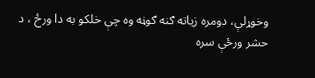وخوړلې، دومره زياته ګنه ګوڼه وه چې خلکو به دا ورځ ، د حشر ورځې سره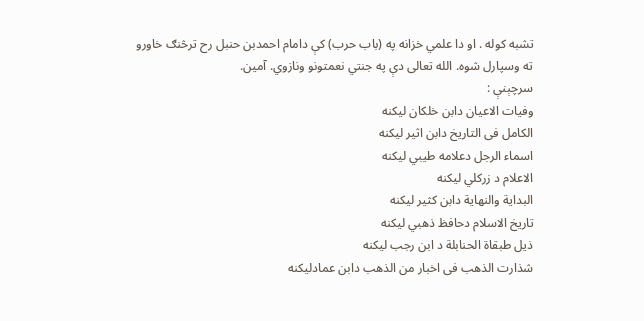تشبه کوله . او دا علمي خزانه په (باب حرب) کې دامام احمدبن حنبل رح ترڅنګ خاورو ته وسپارل شوه. الله تعالی دې په جنتي نعمتونو ونازوي. آمين.
سرچېنې :
وفیات الاعیان دابن خلکان ليکنه
الکامل فی التاریخ دابن اثیر ليکنه
اسماء الرجل دعلامه طیبي ليکنه
الاعلام د زرکلي ليکنه
البدایة والنهایة دابن کثیر ليکنه
تاریخ الاسلام دحافظ ذهبي ليکنه
ذیل طبقاة الحنابلة د ابن رجب ليکنه
شذارت الذهب فی اخبار من الذهب دابن عمادليکنه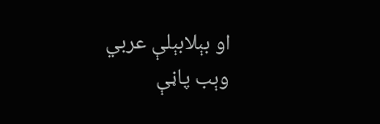او بېلابېلې عربي وېب پاڼې